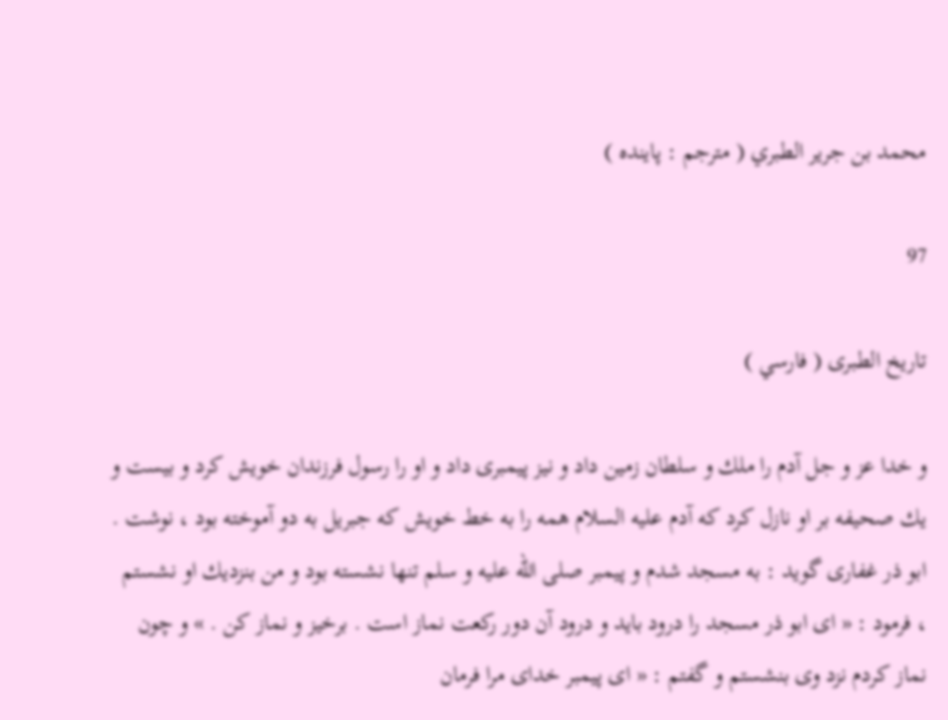محمد بن جرير الطبري ( مترجم : پاينده )

97

تاريخ الطبرى ( فارسي )

و خدا عز و جل آدم را ملك و سلطان زمين داد و نيز پيمبرى داد و او را رسول فرزندان خويش كرد و بيست و يك صحيفه بر او نازل كرد كه آدم عليه السلام همه را به خط خويش كه جبريل به دو آموخته بود ، نوشت . ابو ذر غفارى گويد : به مسجد شدم و پيمبر صلى الله عليه و سلم تنها نشسته بود و من بنزديك او نشستم ، فرمود : « اى ابو ذر مسجد را درود بايد و درود آن دور ركعت نماز است . برخيز و نماز كن . » و چون نماز كردم نزد وى بنشستم و گفتم : « اى پيمبر خداى مرا فرمان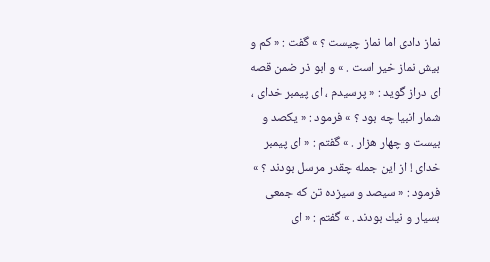نماز دادى اما نماز چيست ؟ » گفت : « كم و بيش نماز خير است . » و ابو ذر ضمن قصه اى دراز گويد : « پرسيدم ، اى پيمبر خداى ، شمار انبيا چه بود ؟ » فرمود : « يكصد و بيست و چهار هزار . » گفتم : « اى پيمبر خداى ! از اين جمله چقدر مرسل بودند ؟ » فرمود : « سيصد و سيزده تن كه جمعى بسيار و نيك بودند . » گفتم : « اى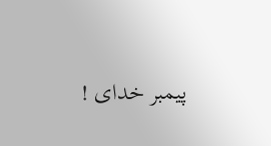پيمبر خداى !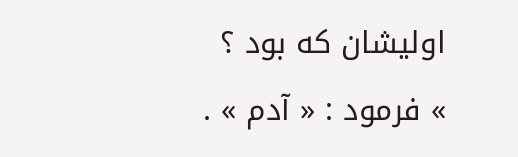اوليشان كه بود ؟ » فرمود : « آدم » .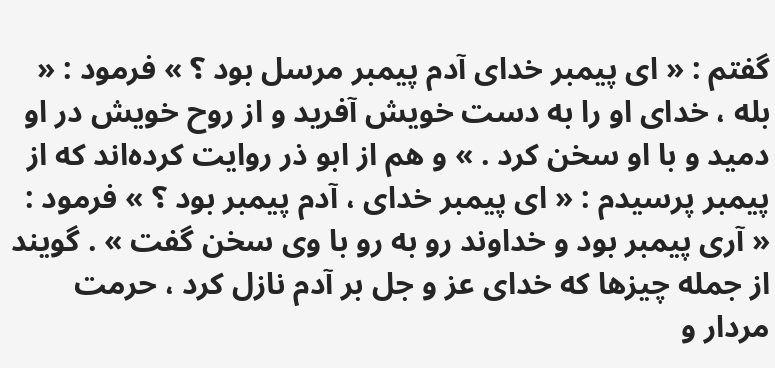گفتم : « اى پيمبر خداى آدم پيمبر مرسل بود ؟ » فرمود : « بله ، خداى او را به دست خويش آفريد و از روح خويش در او دميد و با او سخن كرد . » و هم از ابو ذر روايت كرده‌اند كه از پيمبر پرسيدم : « اى پيمبر خداى ، آدم پيمبر بود ؟ » فرمود : « آرى پيمبر بود و خداوند رو به رو با وى سخن گفت » . گويند از جمله چيزها كه خداى عز و جل بر آدم نازل كرد ، حرمت مردار و